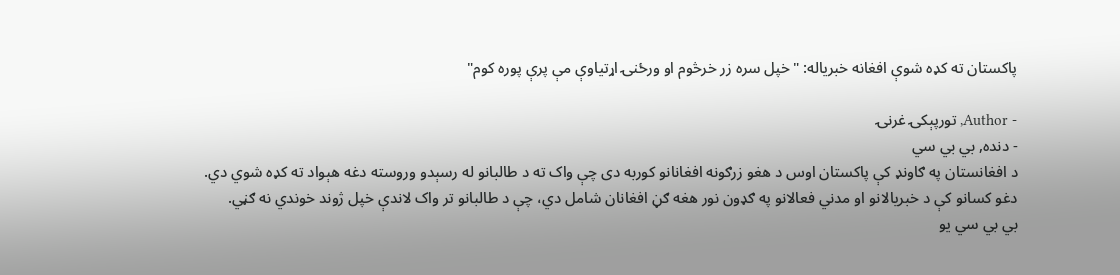پاکستان ته کډه شوې افغانه خبریاله: "خپل سره زر خرڅوم او ورځنۍ اړتیاوې مې پرې پوره کوم"

- Author, تورپېکۍ غرنۍ
- دنده, بي بي سي
د افغانستان په ګاونډ کې پاکستان اوس د هغو زرګونه افغانانو کوربه دی چې واک ته د طالبانو له رسېدو وروسته دغه هېواد ته کډه شوي دي.
دغو کسانو کې د خبریالانو او مدني فعالانو په ګډون نور هغه ګڼ افغانان شامل دي، چې د طالبانو تر واک لاندې خپل ژوند خوندي نه ګڼي.
بي بي سي یو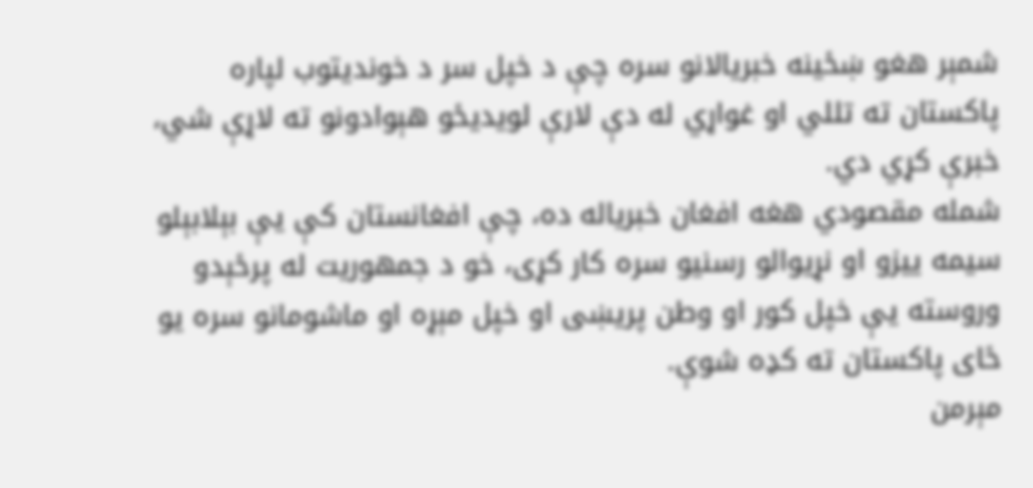شمېر هغو ښځینه خبریالانو سره چې د خپل سر د خوندیتوب لپاره پاکستان ته تللي او غواړي له دې لارې لویدیځو هېوادونو ته لاړې شي، خبرې کړي دي.
شمله مقصودي هغه افغان خبریاله ده، چې افغانستان کې یې بېلابېلو سیمه ییزو او نړیوالو رسنیو سره کار کړی، خو د جمهوریت له پرځېدو وروسته یې خپل کور او وطن پریښی او خپل مېړه او ماشومانو سره یو ځای پاکستان ته کډه شوې.
مېرمن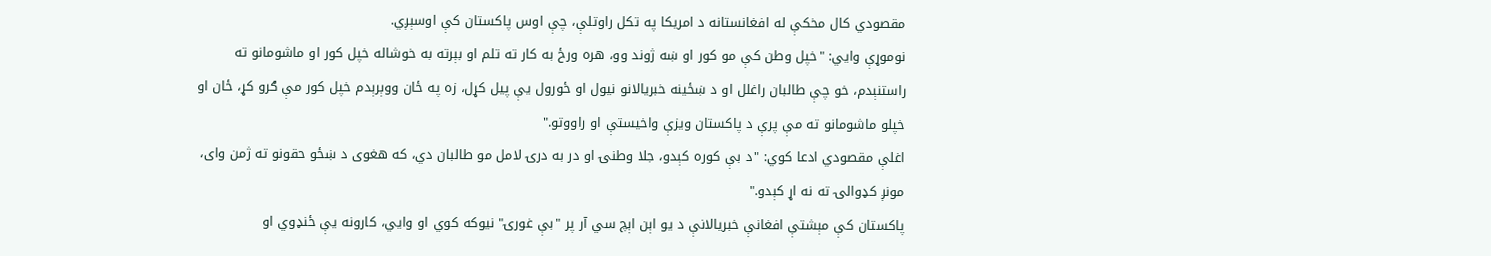مقصودي کال مخکې له افغانستانه د امریکا په تکل راوتلې، چې اوس پاکستان کې اوسېږي.
نوموړې وايي: "خپل وطن کې مو کور او ښه ژوند وو، هره ورځ به کار ته تلم او بېرته به خوشاله خپل کور او ماشومانو ته راستنېدم، خو چې طالبان راغلل او د ښځینه خبریالانو نیول او ځورول یې پیل کړل، زه په ځان ووېرېدم خپل کور مې ګرو کړ، ځان او خپلو ماشومانو ته مې پرې د پاکستان ویزې واخیستې او راووتو."
اغلې مقصودي ادعا کوي: "د بې کوره کېدو، جلا وطنۍ او در به درۍ لامل مو طالبان دي، که هغوی د ښځو حقونو ته ژمن وای، مونږ کډوالۍ ته نه اړ کېدو."
پاکستان کې مېشتې افغانې خبریالانې د یو اېن اېچ سي آر پر "بې غورۍ" نیوکه کوي او وايي، کارونه یې ځنډوي او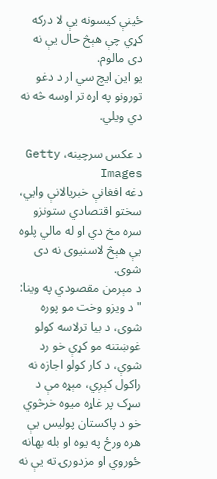ځینې کیسونه یې لا درکه کړي چې هېڅ حال یې نه دی مالوم.
یو این ایچ سي ار د دغو تورونو په اړه تر اوسه څه نه دي ویلي.

د عکس سرچینه، Getty Images
دغه افغانې خبریالانې وايي، سختو اقتصادي ستونزو سره مخ دي او له مالي پلوه یې هېڅ لاسنیوی نه دی شوی.
د مېرمن مقصودي په وینا: "د ویزو وخت مو پوره شوی، د بیا ترلاسه کولو غوښتنه مو کړې خو رد شوې، د کار کولو اجازه نه راکول کېږي، مېړه مې د سړک پر غاړه میوه خرڅوي خو د پاکستان پولیس یې هره ورځ په یوه او بله بهانه ځوروي او مزدورۍ ته یې نه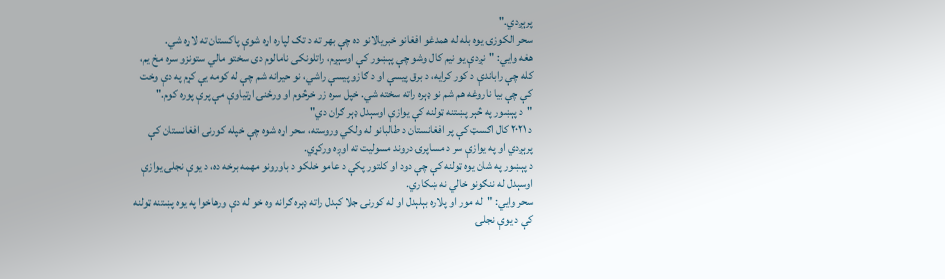پرېږدي."
سحر الکوزۍ یوه بله له همدغو افغانو خبریالانو ده چې بهر ته د تګ لپاره اړه شوې پاکستان ته لاړه شي.
هغه وايي: "نږدې یو نیم کال وشو چې پېښور کې اوسېږم، راتلونکی نامالوم دی سختو مالي ستونزو سره مخ یم، کله چې راباندې د کور کرایه، د برق پیسې او د ګازو پیسې راشي، نو حیرانه شم چې له کومه یې کړم په دې وخت کې چې بیا ناروغه هم شم نو ډېره راته سخته شي. خپل سره زر خرڅوم او ورځنۍ اړتیاوې مې پرې پوره کوم."
"د پېښور په څېر پښتنه ټولنه کې یوازې اوسېدل ډېر ګران دي"
د ۲۰۲۱ کال اګسټ کې پر افغانستان د طالبانو له ولکي وروسته، سحر اړه شوه چې خپله کورنۍ افغانستان کې پرېږدي او په یوازې سر د مساپرۍ دروند مسولیت ته اوږه ورکړي.
د پېښور په شان یوه ټولنه کې چې دود او کلتور پکې د عامو خلکو د باورونو مهمه برخه ده، د یوې نجلۍ یوازې اوسېدل له ننګونو خالي نه ښکاري.
سحر وايي: "له مور او پلاره بېلېدل او له کورنۍ جلا کېدل راته ډېره ګرانه وه خو له دې ورهاخوا په یوه پښتنه ټولنه کې د یوې نجلۍ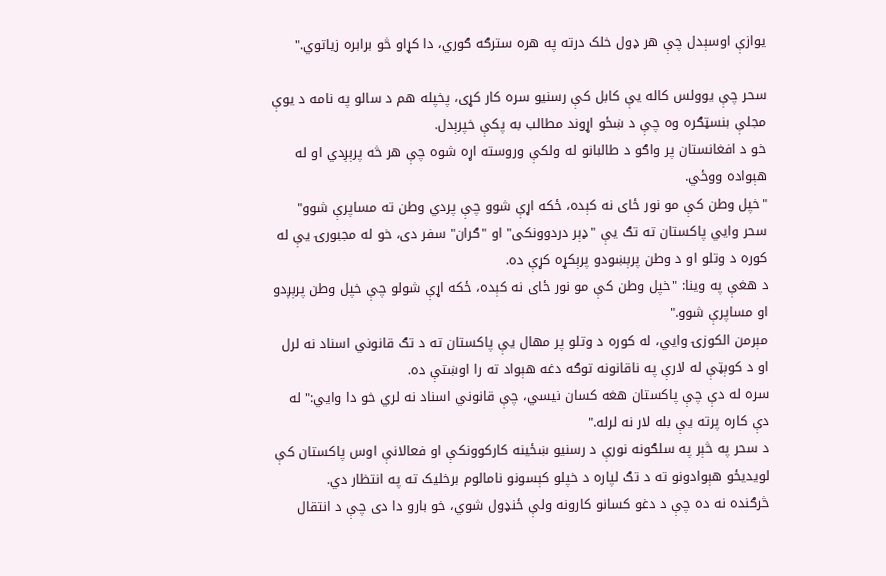یوازې اوسېدل چې هر ډول خلک درته په هره سترګه ګوري، دا کړاو څو برابره زیاتوي."

سحر چې یوولس کاله یې کابل کې رسنیو سره کار کړی، پخپله هم د سالو په نامه د یوې مجلې بنسټګره وه چې د ښځو اړوند مطالب به پکې خپرېدل.
خو د افغانستان پر واګو د طالبانو له ولکې وروسته اړه شوه چې هر څه پرېږدي او له هېواده ووځي.
"خپل وطن کې مو نور ځای نه کېده، ځکه اړې شوو چې پردي وطن ته مساپرې شوو"
سحر وايي پاکستان ته تګ یې "ډېر دردوونکی" او "ګران" سفر دی، خو له مجبورۍ یې له کوره د وتلو او د وطن پرېښودو پرېکړه کړې ده.
د هغې په وینا: "خپل وطن کې مو نور ځای نه کېده، ځکه اړې شولو چې خپل وطن پرېږدو او مساپرې شوو."
مېرمن الکوزۍ وايي، له کوره د وتلو پر مهال یې پاکستان ته د تګ قانوني اسناد نه لرل او د کوېټې له لارې په ناقانونه توګه دغه هېواد ته را اوښتې ده.
سره له دې چې پاکستان هغه کسان نیسي، چې قانوني اسناد نه لري خو دا وايي:" له دې کاره پرته یې بله لار نه لرله."
د سحر په څېر په سلګونه نورې د رسنیو ښځینه کارکوونکې او فعالانې اوس پاکستان کې لویدیځو هېوادونو ته د تګ لپاره د خپلو کېسونو نامالوم برخلیک ته په انتظار دي.
څرګنده نه ده چې د دغو کسانو کارونه ولې ځنډول شوي، خو بارو دا دی چې د انتقال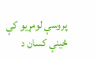پروسې لومړیو کې ځینې کسان د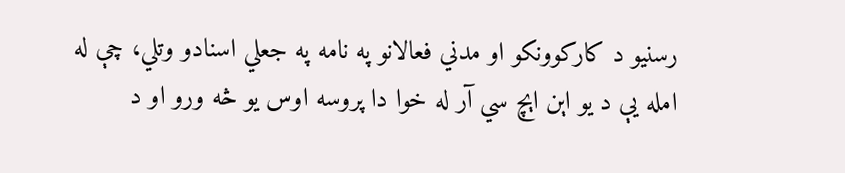رسنیو د کارکوونکو او مدني فعالانو په نامه په جعلي اسنادو وتلي، چې له امله یې د یو اېن اېچ سي آر له خوا دا پروسه اوس یو څه ورو او د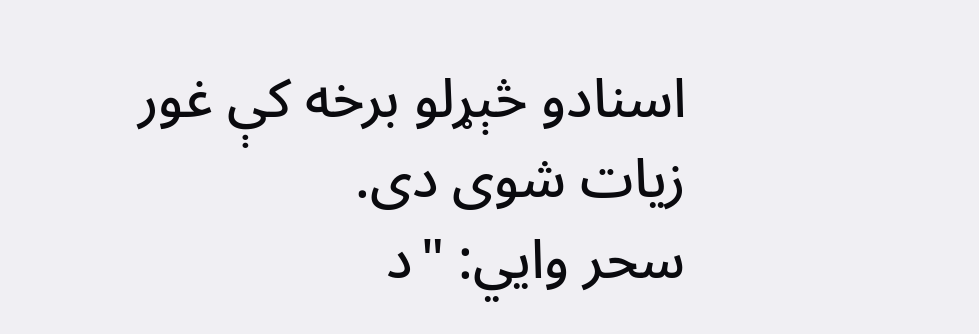اسنادو څېړلو برخه کې غور زیات شوی دی.
سحر وايي: "د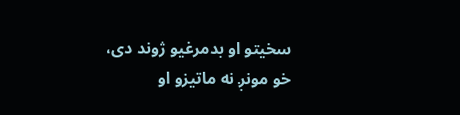سخیتو او بدمرغیو ژوند دی، خو مونږ نه ماتیزو او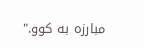مبارزه به کوو."